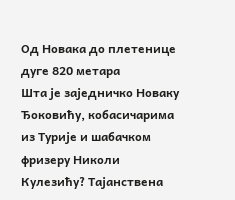Од Новака до плетенице дуге 820 метара
Шта је заједничко Новаку Ђоковићу, кобасичарима из Турије и шабачком фризеру Николи Кулезићу? Тајанствена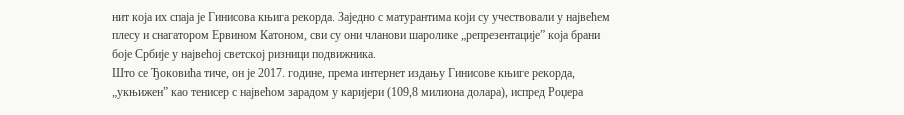нит која их спаја је Гинисова књига рекорда. Заједно с матурантима који су учествовали у највећем плесу и снагатором Ервином Катоном, сви су они чланови шаролике „репрезентације” која брани боје Србије у највећој светској ризници подвижника.
Што се Ђоковића тиче, он је 2017. године, према интернет издању Гинисове књиге рекорда, „укњижен” као тенисер с највећом зарадом у каријери (109,8 милиона долара), испред Роџера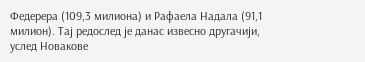Федерера (109,3 милиона) и Рафаела Надала (91,1 милион). Тај редослед је данас извесно другачији, услед Новакове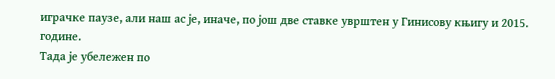играчке паузе, али наш ас је, иначе, по још две ставке уврштен у Гинисову књигу и 2015. године.
Тада је убележен по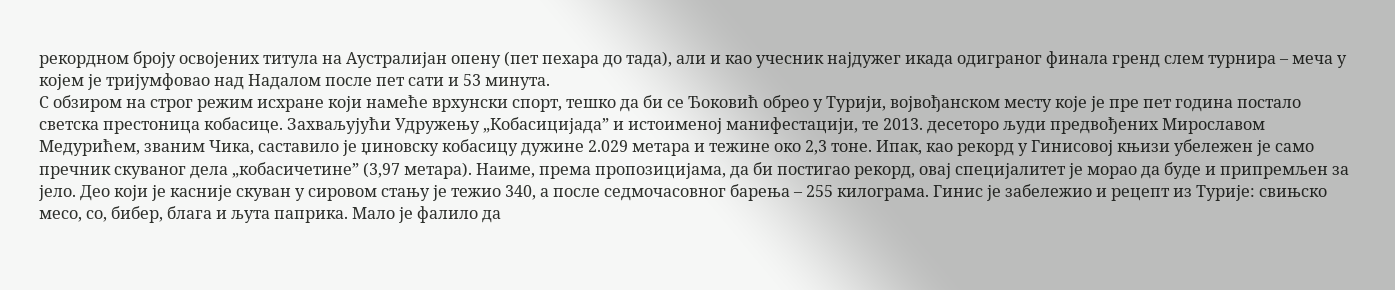рекордном броју освојених титула на Аустралијан опену (пет пехара до тада), али и као учесник најдужег икада одиграног финала гренд слем турнира – меча у којем је тријумфовао над Надалом после пет сати и 53 минута.
С обзиром на строг режим исхране који намеће врхунски спорт, тешко да би се Ђоковић обрео у Турији, војвођанском месту које је пре пет година постало светска престоница кобасице. Захваљујући Удружењу „Кобасицијада” и истоименој манифестацији, те 2013. десеторо људи предвођених Мирославом Медурићем, званим Чика, саставило је џиновску кобасицу дужине 2.029 метара и тежине око 2,3 тоне. Ипак, као рекорд у Гинисовој књизи убележен је само пречник скуваног дела „кобасичетине” (3,97 метара). Наиме, према пропозицијама, да би постигао рекорд, овај специјалитет је морао да буде и припремљен за јело. Део који је касније скуван у сировом стању је тежио 340, а после седмочасовног барења – 255 килограма. Гинис је забележио и рецепт из Турије: свињско месо, со, бибер, блага и љута паприка. Мало је фалило да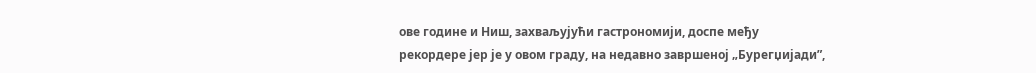ове године и Ниш, захваљујући гастрономији, доспе међу рекордере јер је у овом граду, на недавно завршеној „Бурегџијади”,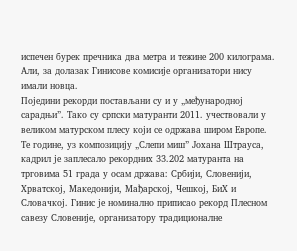испечен бурек пречника два метра и тежине 200 килограма. Али, за долазак Гинисове комисије организатори нису имали новца.
Поједини рекорди постављани су и у „међународној сарадњи”. Тако су српски матуранти 2011. учествовали у великом матурском плесу који се одржава широм Европе. Те године, уз композицију „Слепи миш” Јохана Штрауса, кадрил је заплесало рекордних 33.202 матуранта на трговима 51 града у осам држава: Србији, Словенији, Хрватској, Македонији, Мађарској, Чешкој, БиХ и Словачкој. Гинис је номинално приписао рекорд Плесном савезу Словеније, организатору традиционалне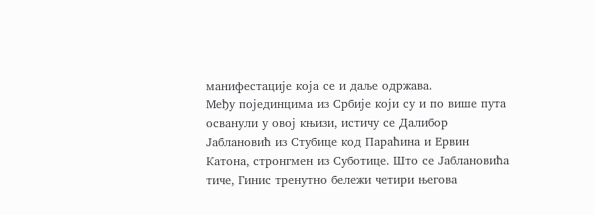манифестације која се и даље одржава.
Међу појединцима из Србије који су и по више пута осванули у овој књизи, истичу се Далибор Јаблановић из Стубице код Параћина и Ервин Катона, стронгмен из Суботице. Што се Јаблановића тиче, Гинис тренутно бележи четири његова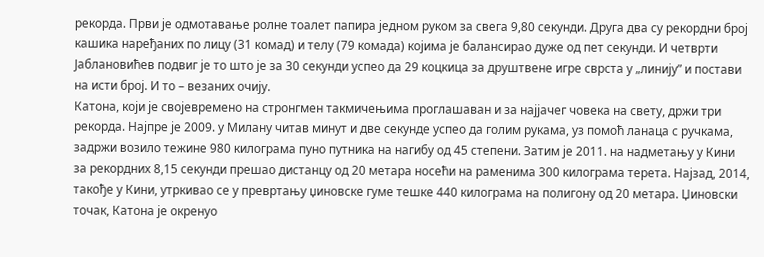рекорда. Први је одмотавање ролне тоалет папира једном руком за свега 9,80 секунди. Друга два су рекордни број кашика наређаних по лицу (31 комад) и телу (79 комада) којима је балансирао дуже од пет секунди. И четврти Јаблановићев подвиг је то што је за 30 секунди успео да 29 коцкица за друштвене игре сврста у „линију” и постави на исти број. И то – везаних очију.
Катона, који је својевремено на стронгмен такмичењима проглашаван и за најјачег човека на свету, држи три рекорда. Најпре је 2009. у Милану читав минут и две секунде успео да голим рукама, уз помоћ ланаца с ручкама, задржи возило тежине 980 килограма пуно путника на нагибу од 45 степени. Затим је 2011. на надметању у Кини за рекордних 8,15 секунди прешао дистанцу од 20 метара носећи на раменима 300 килограма терета. Најзад, 2014, такође у Кини, утркивао се у превртању џиновске гуме тешке 440 килограма на полигону од 20 метара. Џиновски точак, Катона је окренуо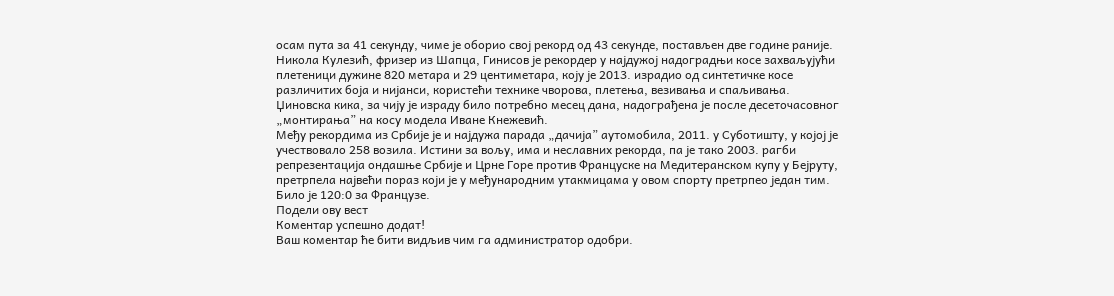осам пута за 41 секунду, чиме је оборио свој рекорд од 43 секунде, постављен две године раније.
Никола Кулезић, фризер из Шапца, Гинисов је рекордер у најдужој надоградњи косе захваљујући плетеници дужине 820 метара и 29 центиметара, коју је 2013. израдио од синтетичке косе различитих боја и нијанси, користећи технике чворова, плетења, везивања и спаљивања. Џиновска кика, за чију је израду било потребно месец дана, надограђена је после десеточасовног „монтирања” на косу модела Иване Кнежевић.
Међу рекордима из Србије је и најдужа парада „дачија” аутомобила, 2011. у Суботишту, у којој је учествовало 258 возила. Истини за вољу, има и неславних рекорда, па је тако 2003. рагби репрезентација ондашње Србије и Црне Горе против Француске на Медитеранском купу у Бејруту, претрпела највећи пораз који је у међународним утакмицама у овом спорту претрпео један тим. Било је 120:0 за Французе.
Подели ову вест
Комeнтар успeшно додат!
Ваш комeнтар ћe бити видљив чим га администратор одобри.